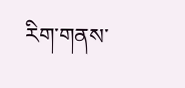རིག་གནས་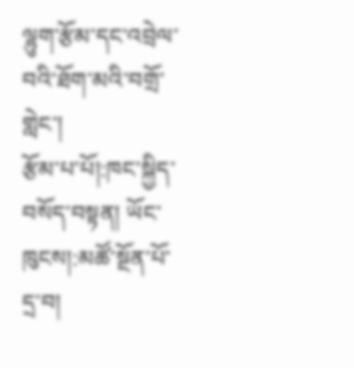ལྷུག་རྩོམ་དང་འབྲེལ་བའི་ཐོག་མའི་བགྲོ་གླེང་།
རྩོམ་པ་པོ།:ཁང་སྐྱིད་བསོད་བསྟན། ཡོང་ཁུངས།:མཚོ་སྔོན་པོ་དྲ་བ།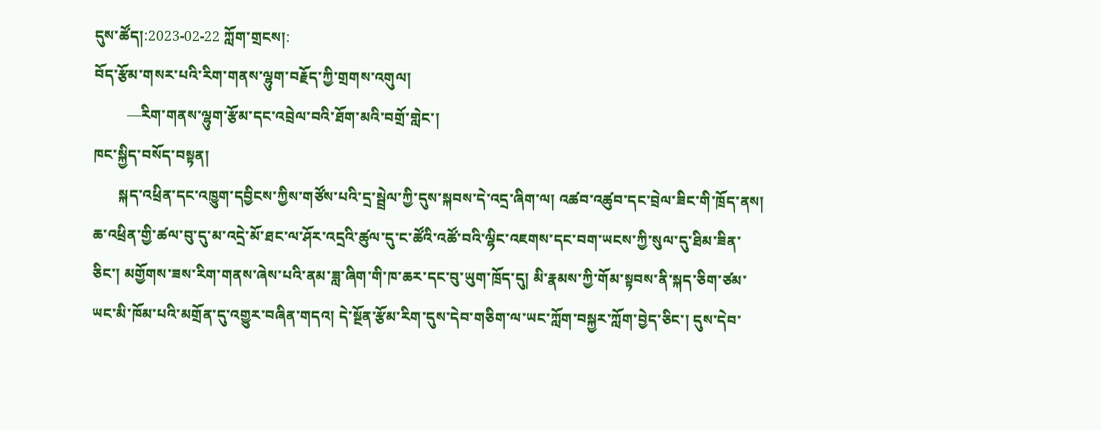དུས་ཚོད།:2023-02-22 ཀློག་གྲངས།:
བོད་རྩོམ་གསར་པའི་རིག་གནས་ལྷུག་བརྗོད་ཀྱི་གྲགས་འགུལ།
         —རིག་གནས་ལྷུག་རྩོམ་དང་འབྲེལ་བའི་ཐོག་མའི་བགྲོ་གླེང་།
ཁང་སྐྱིད་བསོད་བསྟན།
       སྐད་འཕྲིན་དང་འཁྱུག་དབྱིངས་ཀྱིས་གཙོས་པའི་དྲ་སྦྲེལ་ཀྱི་དུས་སྐབས་དེ་འདྲ་ཞིག་ལ། འཚབ་འཚུབ་དང་བྲེལ་ཟིང་གི་ཁྲོད་ནས། ཆ་འཕྲིན་གྱི་ཚལ་བུ་དུ་མ་འདྲེ་མོ་ཐང་ལ་ཤོར་འདྲའི་ཚུལ་དུ་ང་ཚོའི་འཚོ་བའི་ལྷིང་འཇགས་དང་བག་ཡངས་ཀྱི་སུལ་དུ་ཐིམ་ཟིན་ཅིང་། མགྱོགས་ཟས་རིག་གནས་ཞེས་པའི་ནམ་ཟླ་ཞིག་གི་ཁ་ཆར་དང་བུ་ཡུག་ཁྲོད་དུ། མི་རྣམས་ཀྱི་གོམ་སྟབས་ནི་སྐད་ཅིག་ཙམ་ཡང་མི་ཁོམ་པའི་མགྲོན་དུ་འགྱུར་བཞིན་གདའ། དེ་སྔོན་རྩོམ་རིག་དུས་དེབ་གཅིག་ལ་ཡང་ཀློག་བསྐྱར་ཀློག་བྱེད་ཅིང་། དུས་དེབ་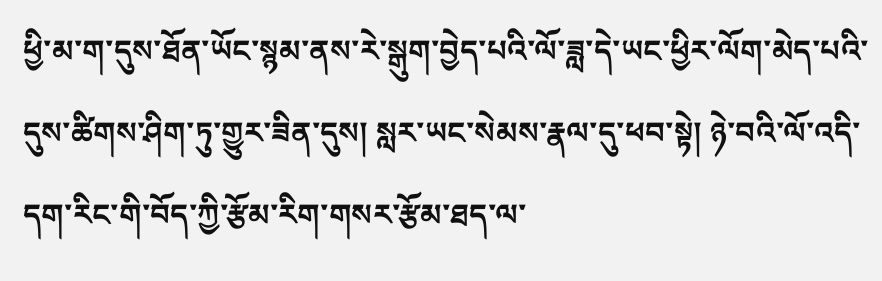ཕྱི་མ་ག་དུས་ཐོན་ཡོང་སྙམ་ནས་རེ་སྒུག་བྱེད་པའི་ལོ་ཟླ་དེ་ཡང་ཕྱིར་ལོག་མེད་པའི་དུས་ཚིགས་ཤིག་ཏུ་གྱུར་ཟིན་དུས། སླར་ཡང་སེམས་རྣལ་དུ་ཕབ་སྟེ། ཉེ་བའི་ལོ་འདི་དག་རིང་གི་བོད་ཀྱི་རྩོམ་རིག་གསར་རྩོམ་ཐད་ལ་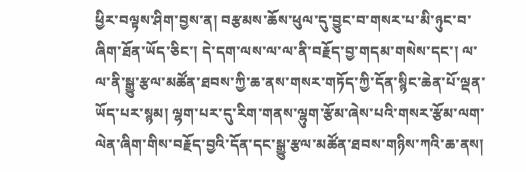ཕྱིར་བལྟས་ཤིག་བྱས་ན། བརྩམས་ཆོས་ཕུལ་དུ་བྱུང་བ་གསར་པ་མི་ཉུང་བ་ཞིག་ཐོན་ཡོད་ཅིང་། དེ་དག་ལས་ལ་ལ་ནི་བརྗོད་བྱ་གདམ་གསེས་དང་། ལ་ལ་ནི་སྒྱུ་རྩལ་མཚོན་ཐབས་ཀྱི་ཆ་ནས་གསར་གཏོད་ཀྱི་དོན་སྙིང་ཆེན་པོ་ལྡན་ཡོད་པར་སྙམ། ལྷག་པར་དུ་རིག་གནས་ལྷུག་རྩོམ་ཞེས་པའི་གསར་རྩོམ་ལག་ལེན་ཞིག་གིས་བརྗོད་བྱའི་དོན་དང་སྒྱུ་རྩལ་མཚོན་ཐབས་གཉིས་ཀའི་ཆ་ནས།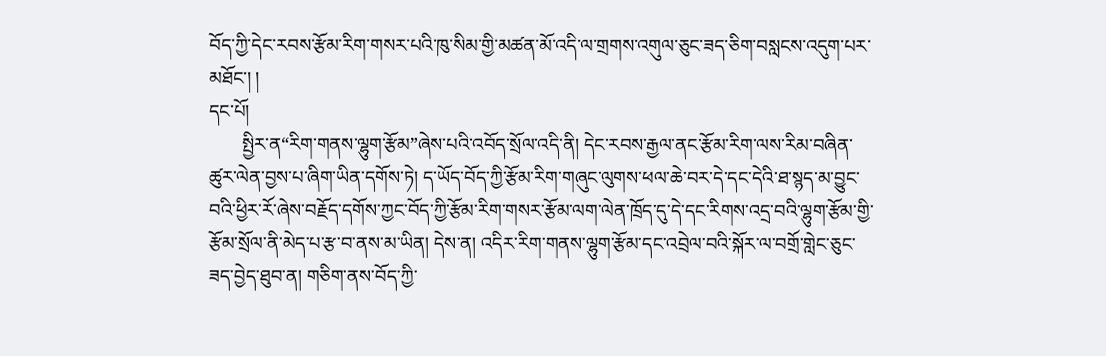བོད་ཀྱི་དེང་རབས་རྩོམ་རིག་གསར་པའི་ཁུ་སིམ་གྱི་མཚན་མོ་འདི་ལ་གྲགས་འགུལ་ཅུང་ཟད་ཅིག་བསླངས་འདུག་པར་མཐོང་། །
དང་པོ།
       སྤྱིར་ན“རིག་གནས་ལྷུག་རྩོམ”ཞེས་པའི་འབོད་སྲོལ་འདི་ནི། དེང་རབས་རྒྱལ་ནང་རྩོམ་རིག་ལས་རིམ་བཞིན་ཚུར་ལེན་བྱས་པ་ཞིག་ཡིན་དགོས་ཏེ། ད་ཡོད་བོད་ཀྱི་རྩོམ་རིག་གཞུང་ལུགས་ཕལ་ཆེ་བར་དེ་དང་དེའི་ཐ་སྙད་མ་བྱུང་བའི་ཕྱིར་རོ་ཞེས་བརྗོད་དགོས་ཀྱང་བོད་ཀྱི་རྩོམ་རིག་གསར་རྩོམ་ལག་ལེན་ཁྲོད་དུ་དེ་དང་རིགས་འདྲ་བའི་ལྷུག་རྩོམ་གྱི་རྩོམ་སྲོལ་ནི་མེད་པ་རྩ་བ་ནས་མ་ཡིན། དེས་ན། འདིར་རིག་གནས་ལྷུག་རྩོམ་དང་འབྲེལ་བའི་སྐོར་ལ་བགྲོ་གླེང་ཅུང་ཟད་བྱེད་ཐུབ་ན། གཅིག་ནས་བོད་ཀྱི་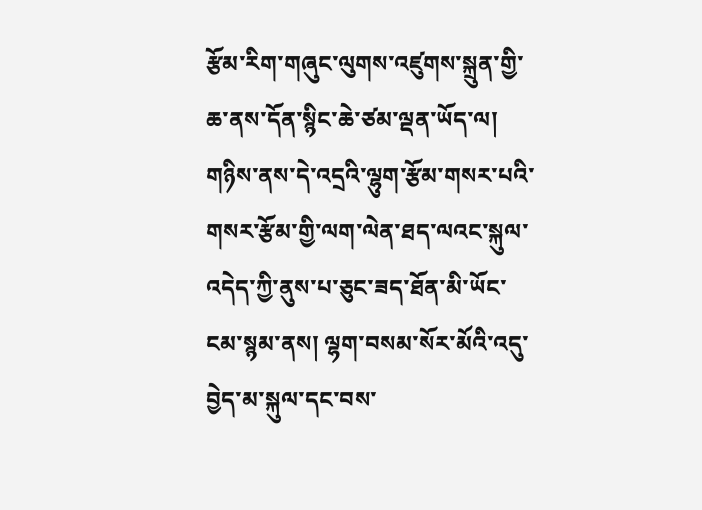རྩོམ་རིག་གཞུང་ལུགས་འཛུགས་སྐྲུན་གྱི་ཆ་ནས་དོན་སྙིང་ཆེ་ཙམ་ལྡན་ཡོད་ལ། གཉིས་ནས་དེ་འདྲའི་ལྷུག་རྩོམ་གསར་པའི་གསར་རྩོམ་གྱི་ལག་ལེན་ཐད་ལའང་སྐུལ་འདེད་ཀྱི་ནུས་པ་ཅུང་ཟད་ཐོན་མི་ཡོང་ངམ་སྙམ་ནས། ལྷག་བསམ་སོར་མོའི་འདུ་བྱེད་མ་སྐུལ་དང་བས་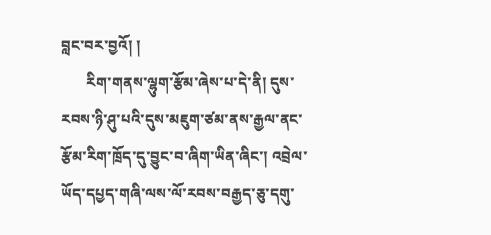བླང་བར་བྱའོ། །
       རིག་གནས་ལྷུག་རྩོམ་ཞེས་པ་དེ་ནི། དུས་རབས་ཉི་ཤུ་པའི་དུས་མཇུག་ཙམ་ནས་རྒྱལ་ནང་རྩོམ་རིག་ཁྲོད་དུ་བྱུང་བ་ཞིག་ཡིན་ཞིང་། འབྲེལ་ཡོད་དཔྱད་གཞི་ལས་ལོ་རབས་བརྒྱད་ཅུ་དགུ་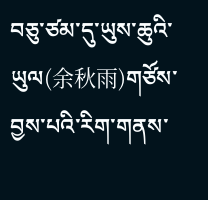བཅུ་ཙམ་དུ་ཡུས་ཆུའི་ཡུལ(余秋雨)གཙོས་བྱས་པའི་རིག་གནས་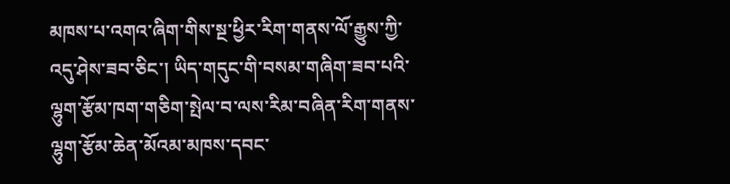མཁས་པ་འགའ་ཞིག་གིས་སྔ་ཕྱིར་རིག་གནས་ལོ་རྒྱུས་ཀྱི་འདུ་ཤེས་ཟབ་ཅིང་། ཡིད་གདུང་གི་བསམ་གཞིག་ཟབ་པའི་ལྷུག་རྩོམ་ཁག་གཅིག་སྤེལ་བ་ལས་རིམ་བཞིན་རིག་གནས་ལྷུག་རྩོམ་ཆེན་མོའམ་མཁས་དབང་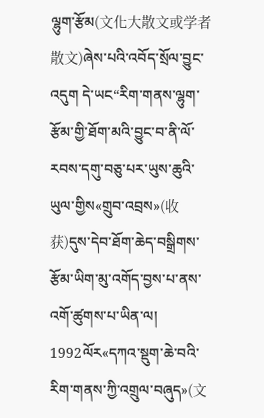ལྷུག་རྩོམ(文化大散文或学者散文)ཞེས་པའི་འབོད་སྲོལ་བྱུང་འདུག དེ་ཡང“རིག་གནས་ལྷུག་རྩོམ་གྱི་ཐོག་མའི་བྱུང་བ་ནི་ལོ་རབས་དགུ་བཅུ་པར་ཡུས་ཆུའི་ཡུལ་གྱིས«གྲུབ་འབྲས»(收获)དུས་དེབ་ཐོག་ཆེད་བསྒྲིགས་རྩོམ་ཡིག་མུ་འགོད་བྱས་པ་ནས་འགོ་ཚུགས་པ་ཡིན་ལ། 1992ལོར«དཀའ་སྡུག་ཆེ་བའི་རིག་གནས་ཀྱི་འགྲུལ་བཞུད»(文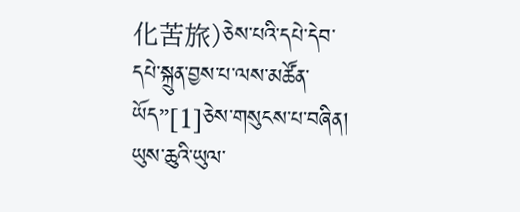化苦旅)ཅེས་པའི་དཔེ་དེབ་དཔེ་སྐྲུན་བྱས་པ་ལས་མཚོན་ཡོད”[1]ཅེས་གསུངས་པ་བཞིན། ཡུས་ཆུའི་ཡུལ་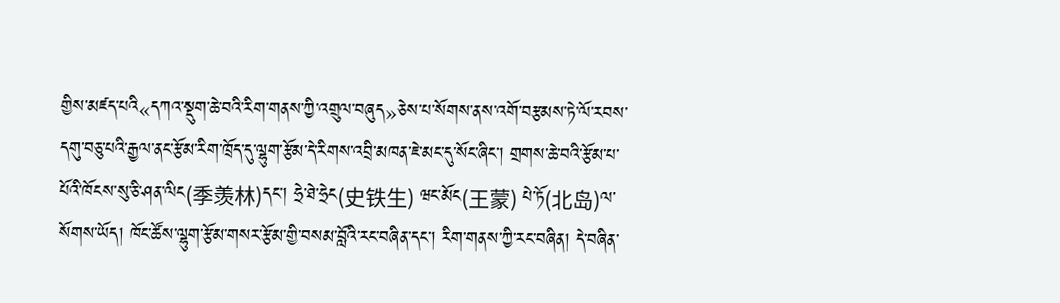གྱིས་མཛད་པའི«དཀའ་སྡུག་ཆེ་བའི་རིག་གནས་ཀྱི་འགྲུལ་བཞུད»ཅེས་པ་སོགས་ནས་འགོ་བརྩམས་ཏེ་ལོ་རབས་དགུ་བཅུ་པའི་རྒྱལ་ནང་རྩོམ་རིག་ཁྲོད་དུ་ལྷུག་རྩོམ་དེ་རིགས་འབྲི་མཁན་ཇེ་མང་དུ་སོང་ཞིང་། གྲགས་ཆེ་བའི་རྩོམ་པ་པོའི་ཁོངས་སུ་ཅི་ཤན་ལིང(季羡林)དང་། ཧྲེ་ཐེ་ཧྲེང(史铁生) ཝང་མོང(王蒙) པེ་ཏོ(北岛)ལ་སོགས་ཡོད། ཁོང་ཚོས་ལྷུག་རྩོམ་གསར་རྩོམ་གྱི་བསམ་བློའི་རང་བཞིན་དང་། རིག་གནས་ཀྱི་རང་བཞིན། དེ་བཞིན་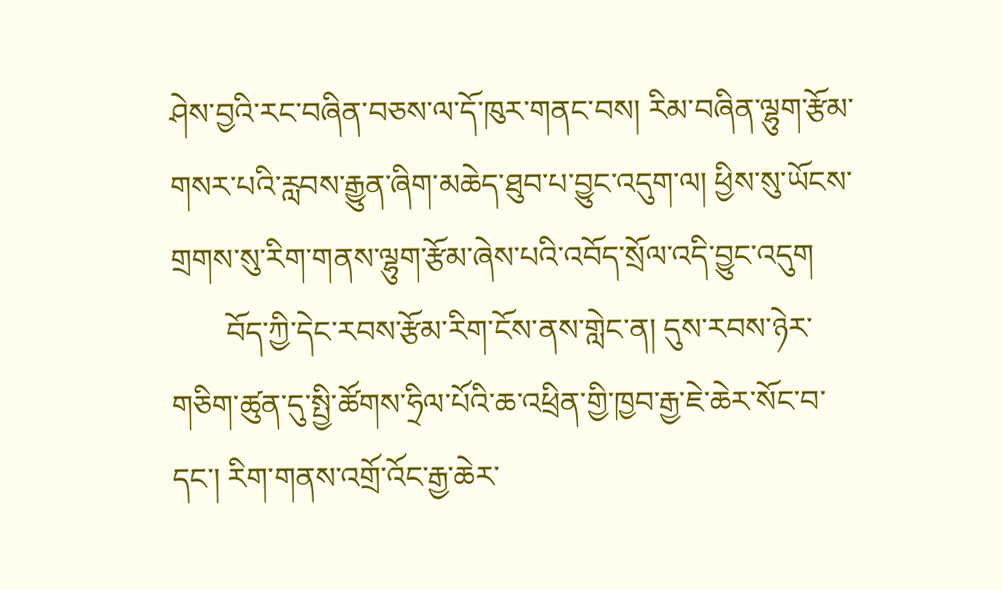ཤེས་བྱའི་རང་བཞིན་བཅས་ལ་དོ་ཁུར་གནང་བས། རིམ་བཞིན་ལྷུག་རྩོམ་གསར་པའི་རླབས་རྒྱུན་ཞིག་མཆེད་ཐུབ་པ་བྱུང་འདུག་ལ། ཕྱིས་སུ་ཡོངས་གྲགས་སུ་རིག་གནས་ལྷུག་རྩོམ་ཞེས་པའི་འབོད་སྲོལ་འདི་བྱུང་འདུག
       བོད་ཀྱི་དེང་རབས་རྩོམ་རིག་ངོས་ནས་གླེང་ན། དུས་རབས་ཉེར་གཅིག་ཚུན་དུ་སྤྱི་ཚོགས་ཧྲིལ་པོའི་ཆ་འཕྲིན་གྱི་ཁྱབ་རྒྱ་ཇེ་ཆེར་སོང་བ་དང་། རིག་གནས་འགྲོ་འོང་རྒྱ་ཆེར་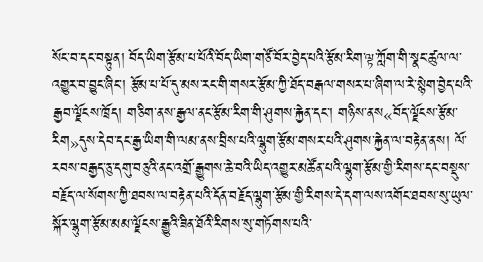སོང་བ་དང་བསྟུན། བོད་ཡིག་རྩོམ་པ་པོའི་བོད་ཡིག་གཙོ་བོར་བྱེད་པའི་རྩོམ་རིག་ལྟ་ཀློག་གི་སྣང་ཚུལ་ལ་འགྱུར་བ་བྱུང་ཞིང་། རྩོམ་པ་པོ་དུ་མས་རང་གི་གསར་རྩོམ་ཀྱི་ཐོད་བརྒལ་གསར་པ་ཞིག་ལ་རེ་སྙེག་བྱེད་པའི་རྒྱབ་ལྗོངས་ཁྲོད། གཅིག་ནས་རྒྱལ་ནང་རྩོམ་རིག་གི་ཤུགས་རྐྱེན་དང་། གཉིས་ནས«བོད་ལྗོངས་རྩོམ་རིག»དུས་དེབ་དང་རྒྱ་ཡིག་གི་ལམ་ནས་བྲིས་པའི་ལྷུག་རྩོམ་གསར་པའི་ཤུགས་རྐྱེན་ལ་བརྟེན་ནས། ལོ་རབས་བརྒྱད་ཅུ་དགུ་བཅུའི་ནང་འགྲོ་རྒྱུགས་ཆེ་བའི་ཡིད་འགྱུར་མཚོན་པའི་ལྷུག་རྩོམ་གྱི་རིགས་དང་བསྡུས་བརྗོད་ལ་སོགས་ཀྱི་ཐབས་ལ་བརྟེན་པའི་དོན་བརྗོད་ལྷུག་རྩོམ་གྱི་རིགས་དེ་དག་ལས་འགོང་ཐབས་སུ་ཡུལ་སྐོར་ལྷུག་རྩོམ་མམ་ལྗོངས་རྒྱུའི་ཟིན་ཐོའི་རིགས་སུ་གཏོགས་པའི་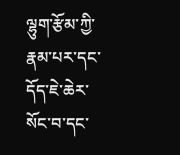ལྷུག་རྩོམ་ཀྱི་རྣམ་པར་དང་དོད་ཇེ་ཆེར་སོང་བ་དང་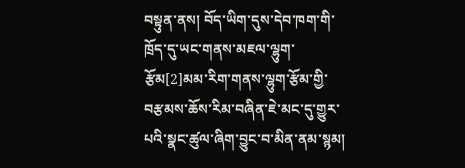བསྟུན་ནས། བོད་ཡིག་དུས་དེབ་ཁག་གི་ཁྲོད་དུ་ཡང་གནས་མཇལ་ལྷུག་རྩོམ[2]མམ་རིག་གནས་ལྷུག་རྩོམ་གྱི་བརྩམས་ཆོས་རིམ་བཞིན་ཇེ་མང་དུ་གྱུར་པའི་སྣང་ཚུལ་ཞིག་བྱུང་བ་མིན་ནམ་སྙམ།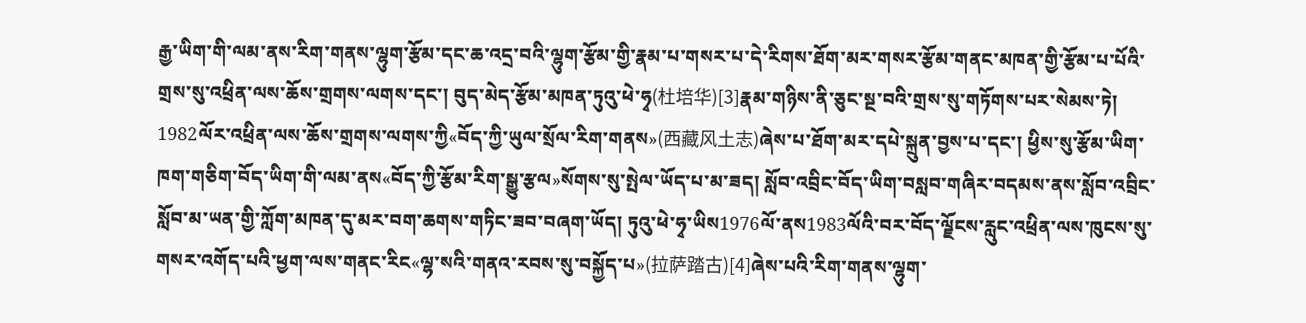རྒྱ་ཡིག་གི་ལམ་ནས་རིག་གནས་ལྷུག་རྩོམ་དང་ཆ་འདྲ་བའི་ལྷུག་རྩོམ་གྱི་རྣམ་པ་གསར་པ་དེ་རིགས་ཐོག་མར་གསར་རྩོམ་གནང་མཁན་གྱི་རྩོམ་པ་པོའི་གྲས་སུ་འཕྲིན་ལས་ཆོས་གྲགས་ལགས་དང་། བུད་མེད་རྩོམ་མཁན་ཏུའུ་ཕེ་ཧྭ(杜培华)[3]རྣམ་གཉིས་ནི་ཅུང་སྔ་བའི་གྲས་སུ་གཏོགས་པར་སེམས་ཏེ། 1982ལོར་འཕྲིན་ལས་ཆོས་གྲགས་ལགས་ཀྱི«བོད་ཀྱི་ཡུལ་སྲོལ་རིག་གནས»(西藏风土志)ཞེས་པ་ཐོག་མར་དཔེ་སྐྲུན་བྱས་པ་དང་། ཕྱིས་སུ་རྩོམ་ཡིག་ཁག་གཅིག་བོད་ཡིག་གི་ལམ་ནས«བོད་ཀྱི་རྩོམ་རིག་སྒྱུ་རྩལ»སོགས་སུ་སྤེལ་ཡོད་པ་མ་ཟད། སློབ་འབྲིང་བོད་ཡིག་བསླབ་གཞིར་བདམས་ནས་སློབ་འབྲིང་སློབ་མ་ཡན་གྱི་ཀློག་མཁན་དུ་མར་བག་ཆགས་གཏིང་ཟབ་བཞག་ཡོད། ཏུའུ་ཕེ་ཧྭ་ཡིས1976ལོ་ནས1983ལོའི་བར་བོད་ལྗོངས་རླུང་འཕྲིན་ལས་ཁུངས་སུ་གསར་འགོད་པའི་ཕྱག་ལས་གནང་རིང«ལྷ་སའི་གནའ་རབས་སུ་བསྐྱོད་པ»(拉萨踏古)[4]ཞེས་པའི་རིག་གནས་ལྷུག་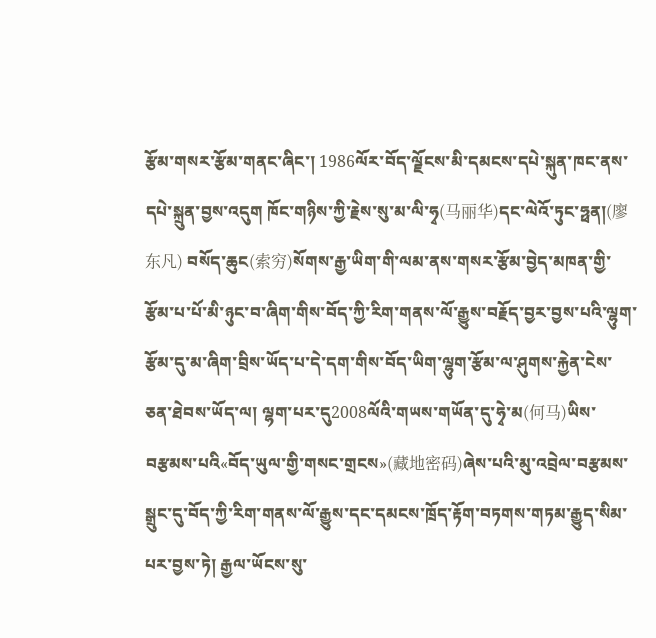རྩོམ་གསར་རྩོམ་གནང་ཞིང་། 1986ལོར་བོད་ལྗོངས་མི་དམངས་དཔེ་སྐུན་ཁང་ནས་དཔེ་སྐྲུན་བྱས་འདུག ཁོང་གཉིས་ཀྱི་རྗེས་སུ་མ་ལི་ཧྭ(马丽华)དང་ལེའོ་ཏུང་ཧྥན།(廖东凡) བསོད་ཆུང(索穷)སོགས་རྒྱ་ཡིག་གི་ལམ་ནས་གསར་རྩོམ་བྱེད་མཁན་གྱི་རྩོམ་པ་པོ་མི་ཉུང་བ་ཞིག་གིས་བོད་ཀྱི་རིག་གནས་ལོ་རྒྱུས་བརྗོད་བྱར་བྱས་པའི་ལྷུག་རྩོམ་དུ་མ་ཞིག་བྲིས་ཡོད་པ་དེ་དག་གིས་བོད་ཡིག་ལྷུག་རྩོམ་ལ་ཤུགས་རྐྱེན་ངེས་ཅན་ཐེབས་ཡོད་ལ། ལྷག་པར་དུ2008ལོའི་གཡས་གཡོན་དུ་ཧྭེ་མ(何马)ཡིས་བརྩམས་པའི«བོད་ཡུལ་གྱི་གསང་གྲངས»(藏地密码)ཞེས་པའི་མུ་འབྲེལ་བརྩམས་སྒྲུང་དུ་བོད་ཀྱི་རིག་གནས་ལོ་རྒྱུས་དང་དམངས་ཁྲོད་རྟོག་བཏགས་གཏམ་རྒྱུད་སིམ་པར་བྱས་ཏེ། རྒྱལ་ཡོངས་སུ་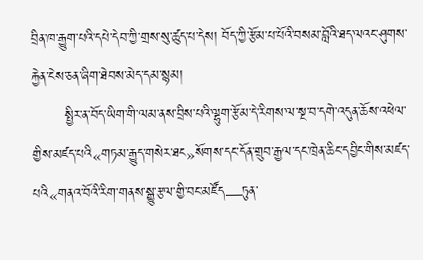བྲིན་ཁ་རྒྱུག་པའི་དཔེ་དེབ་ཀྱི་གྲས་སུ་ཚུད་པ་དེས། བོད་ཀྱི་རྩོམ་པ་པོའི་བསམ་བློའི་ཐད་ལའང་ཤུགས་རྐྱེན་ངེས་ཅན་ཞིག་ཐེབས་མེད་དམ་སྙམ།
       སྤྱིར་ན་བོད་ཡིག་གི་ལམ་ནས་བྲིས་པའི་ལྷུག་རྩོམ་དེ་རིགས་ལ་སྔ་བ་དགེ་འདུན་ཆོས་འཕེལ་གྱིས་མཛད་པའི«གཏམ་རྒྱུད་གསེར་ཐང»སོགས་དང་དོན་གྲུབ་རྒྱལ་དང་ཁྲེན་ཆིང་དབྱིང་གིས་མཛད་པའི«གནའ་བོའི་རིག་གནས་སྒྱུ་རྩལ་གྱི་བང་མཛོད—ཏུན་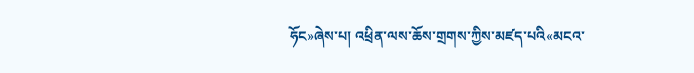ཧོང»ཞེས་པ། འཕྲིན་ལས་ཆོས་གྲགས་ཀྱིས་མཛད་པའི«མངའ་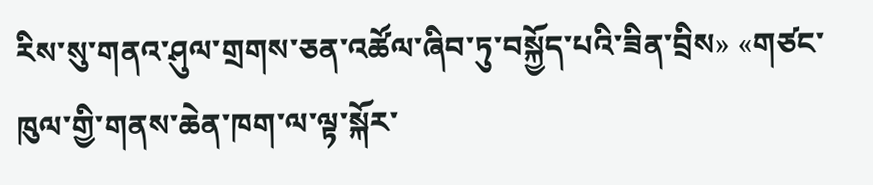རིས་སུ་གནའ་ཤུལ་གྲགས་ཅན་འཚོལ་ཞིབ་ཏུ་བསྐྱོད་པའི་ཟིན་བྲིས» «གཙང་ཁུལ་གྱི་གནས་ཆེན་ཁག་ལ་ལྟ་སྐོར་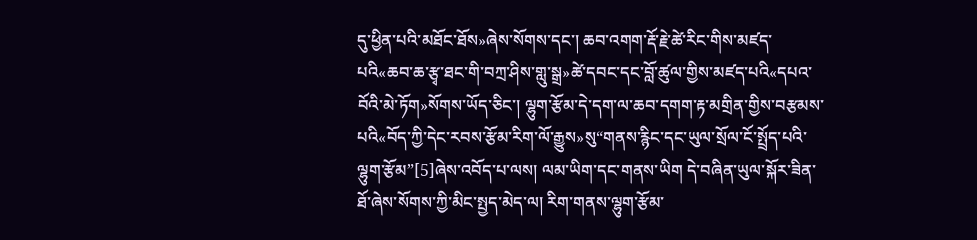དུ་ཕྱིན་པའི་མཐོང་ཐོས»ཞེས་སོགས་དང་། ཆབ་འགག་རྡོ་རྗེ་ཚེ་རིང་གིས་མཛད་པའི«ཆབ་ཆ་རྩྭ་ཐང་གི་བཀྲ་ཤིས་གླུ་སྒྲ»ཚེ་དབང་དང་བློ་ཚུལ་གྱིས་མཛད་པའི«དཔའ་བོའི་མེ་ཏོག»སོགས་ཡོད་ཅིང་། ལྷུག་རྩོམ་དེ་དག་ལ་ཆབ་དགག་རྟ་མགྲིན་གྱིས་བརྩམས་པའི«བོད་ཀྱི་དེང་རབས་རྩོམ་རིག་ལོ་རྒྱུས»སུ“གནས་རྙིང་དང་ཡུལ་སྲོལ་ངོ་སྤྲོད་པའི་ལྷུག་རྩོམ”[5]ཞེས་འབོད་པ་ལས། ལམ་ཡིག་དང་གནས་ཡིག དེ་བཞིན་ཡུལ་སྐོར་ཟིན་ཐོ་ཞེས་སོགས་ཀྱི་མིང་སྤྱད་མེད་ལ། རིག་གནས་ལྷུག་རྩོམ་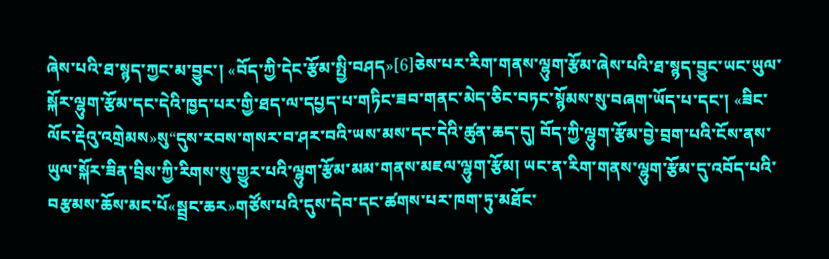ཞེས་པའི་ཐ་སྙད་ཀྱང་མ་བྱུང་། «བོད་ཀྱི་དེང་རྩོམ་སྤྱི་བཤད»[6]ཅེས་པར་རིག་གནས་ལྷུག་རྩོམ་ཞེས་པའི་ཐ་སྙད་བྱུང་ཡང་ཡུལ་སྐོར་ལྷུག་རྩོམ་དང་དེའི་ཁྱད་པར་གྱི་ཐད་ལ་དཔྱད་པ་གཏིང་ཟབ་གནང་མེད་ཅིང་བཏང་སྙོམས་སུ་བཞག་ཡོད་པ་དང་། «ཟིང་ལོང་རྡེའུ་འགྲེམས»སུ“དུས་རབས་གསར་བ་ཤར་བའི་ཡས་མས་དང་དེའི་ཚུན་ཆད་དུ། བོད་ཀྱི་ལྷུག་རྩོམ་བྱེ་བྲག་པའི་ངོས་ནས་ཡུལ་སྐོར་ཟིན་བྲིས་ཀྱི་རིགས་སུ་གྱུར་པའི་ལྷུག་རྩོམ་མམ་གནས་མཇལ་ལྷུག་རྩོམ། ཡང་ན་རིག་གནས་ལྷུག་རྩོམ་དུ་འབོད་པའི་བརྩམས་ཆོས་མང་པོ«སྦྲང་ཆར»གཙོས་པའི་དུས་དེབ་དང་ཚགས་པར་ཁག་ཏུ་མཐོང་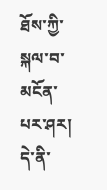ཐོས་ཀྱི་སྐལ་བ་མངོན་པར་ཤར། དེ་ནི་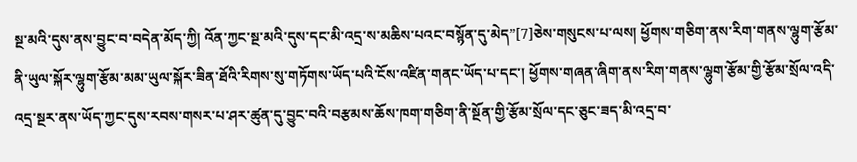སྔ་མའི་དུས་ནས་བྱུང་བ་བདེན་མོད་ཀྱི། འོན་ཀྱང་སྔ་མའི་དུས་དང་མི་འདྲ་ས་མཆིས་པའང་བསྙོན་དུ་མེད”[7]ཅེས་གསུངས་པ་ལས། ཕྱོགས་གཅིག་ནས་རིག་གནས་ལྷུག་རྩོམ་ནི་ཡུལ་སྐོར་ལྷུག་རྩོམ་མམ་ཡུལ་སྐོར་ཟིན་ཐོའི་རིགས་སུ་གཏོགས་ཡོད་པའི་ངོས་འཛིན་གནང་ཡོད་པ་དང་། ཕྱོགས་གཞན་ཞིག་ནས་རིག་གནས་ལྷུག་རྩོམ་གྱི་རྩོམ་སྲོལ་འདི་འདྲ་སྔར་ནས་ཡོད་ཀྱང་དུས་རབས་གསར་པ་ཤར་ཚུན་དུ་བྱུང་བའི་བརྩམས་ཆོས་ཁག་གཅིག་ནི་སྔོན་གྱི་རྩོམ་སྲོལ་དང་ཅུང་ཟད་མི་འདྲ་བ་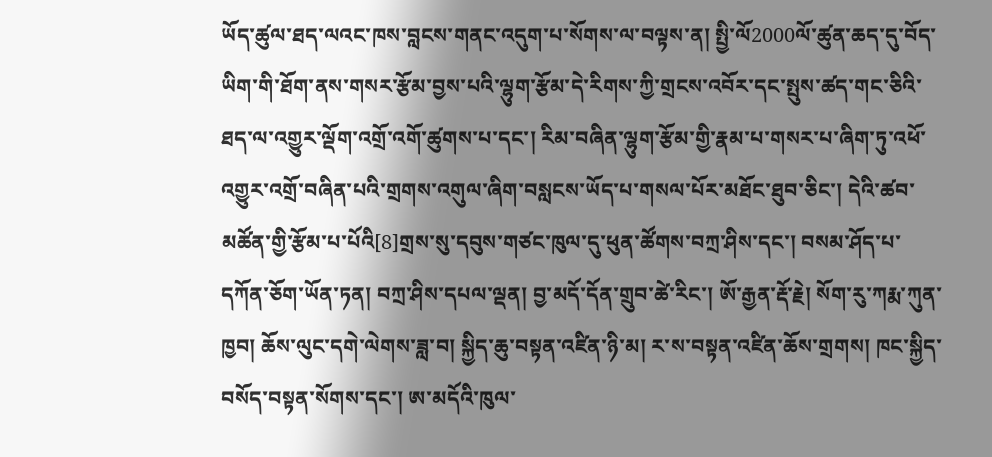ཡོད་ཚུལ་ཐད་ལའང་ཁས་བླངས་གནང་འདུག་པ་སོགས་ལ་བལྟས་ན། སྤྱི་ལོ2000ལོ་ཚུན་ཆད་དུ་བོད་ཡིག་གི་ཐོག་ནས་གསར་རྩོམ་བྱས་པའི་ལྷུག་རྩོམ་དེ་རིགས་ཀྱི་གྲངས་འབོར་དང་སྤུས་ཚད་གང་ཅིའི་ཐད་ལ་འགྱུར་ལྡོག་འགྲོ་འགོ་ཚུགས་པ་དང་། རིམ་བཞིན་ལྷུག་རྩོམ་གྱི་རྣམ་པ་གསར་པ་ཞིག་ཏུ་འཕོ་འགྱུར་འགྲོ་བཞིན་པའི་གྲགས་འགུལ་ཞིག་བསླངས་ཡོད་པ་གསལ་པོར་མཐོང་ཐུབ་ཅིང་། དེའི་ཚབ་མཚོན་གྱི་རྩོམ་པ་པོའི[8]གྲས་སུ་དབུས་གཙང་ཁུལ་དུ་ཕུན་ཚོགས་བཀྲ་ཤིས་དང་། བསམ་ཤོད་པ་དཀོན་ཅོག་ཡོན་ཏན། བཀྲ་ཤིས་དཔལ་ལྡན། བྱ་མདོ་དོན་གྲུབ་ཚེ་རིང་། ཨོ་རྒྱན་རྡོ་རྗེ། སོག་རུ་ཀརྨ་ཀུན་ཁྱབ། ཆོས་ལུང་དགེ་ལེགས་ཟླ་བ། སྐྱིད་ཆུ་བསྟན་འཛིན་ཉི་མ། ར་ས་བསྟན་འཛིན་ཆོས་གྲགས། ཁང་སྐྱིད་བསོད་བསྟན་སོགས་དང་། ཨ་མདོའི་ཁུལ་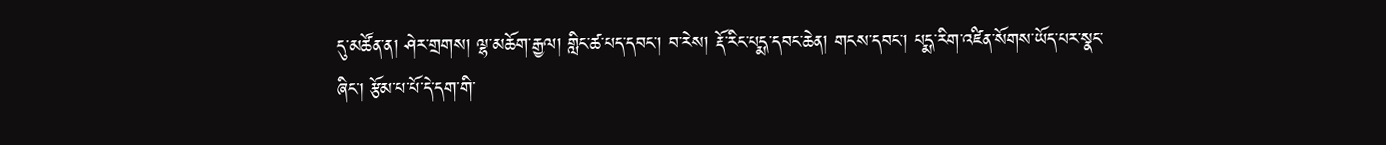དུ་མཚོན་ན། ཤེར་གྲགས། ལྷ་མཆོག་རྒྱལ། གླིང་ཚ་པད་དབང་། བ་རེས། རྡོ་རིང་པདྨ་དབང་ཆེན། གངས་དབང་། པདྨ་རིག་འཛིན་སོགས་ཡོད་པར་སྣང་ཞིང་། རྩོམ་པ་པོ་དེ་དག་གི་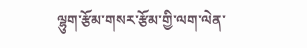ལྷུག་རྩོམ་གསར་རྩོམ་གྱི་ལག་ལེན་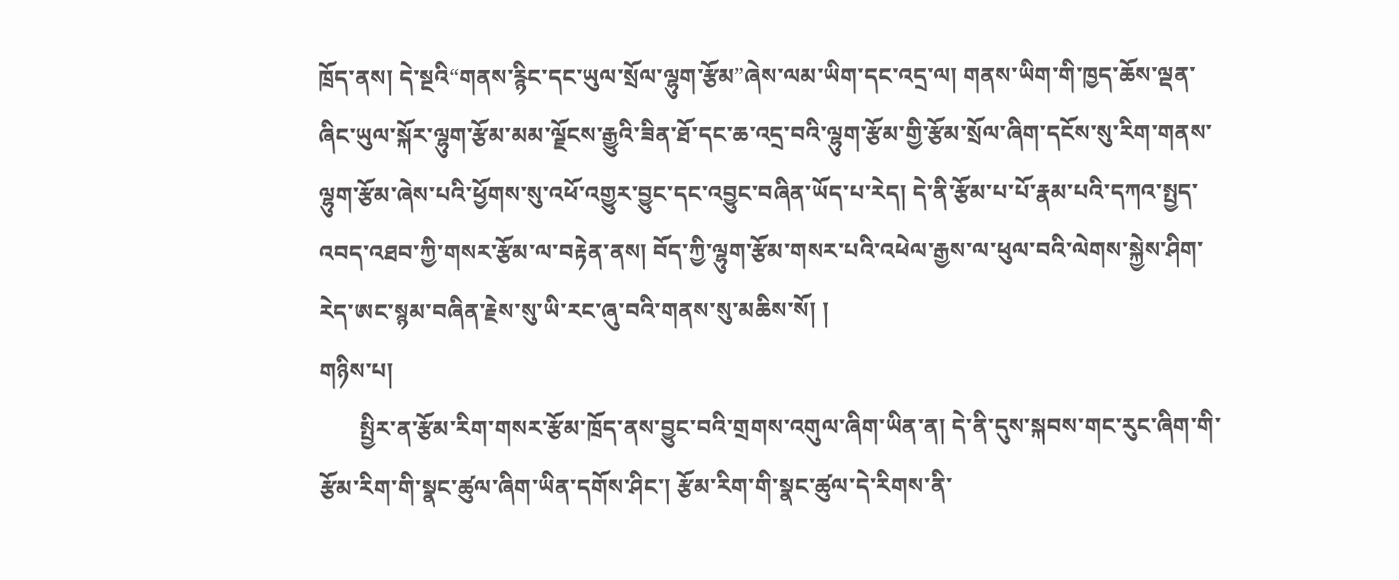ཁྲོད་ནས། དེ་སྔའི“གནས་རྙིང་དང་ཡུལ་སྲོལ་ལྷུག་རྩོམ”ཞེས་ལམ་ཡིག་དང་འདྲ་ལ། གནས་ཡིག་གི་ཁྱད་ཆོས་ལྡན་ཞིང་ཡུལ་སྐོར་ལྷུག་རྩོམ་མམ་ལྗོངས་རྒྱུའི་ཟིན་ཐོ་དང་ཆ་འདྲ་བའི་ལྷུག་རྩོམ་གྱི་རྩོམ་སྲོལ་ཞིག་དངོས་སུ་རིག་གནས་ལྷུག་རྩོམ་ཞེས་པའི་ཕྱོགས་སུ་འཕོ་འགྱུར་བྱུང་དང་འབྱུང་བཞིན་ཡོད་པ་རེད། དེ་ནི་རྩོམ་པ་པོ་རྣམ་པའི་དཀའ་སྤྱད་འབད་འཐབ་ཀྱི་གསར་རྩོམ་ལ་བརྟེན་ནས། བོད་ཀྱི་ལྷུག་རྩོམ་གསར་པའི་འཕེལ་རྒྱས་ལ་ཕུལ་བའི་ལེགས་སྐྱེས་ཤིག་རེད་ཨང་སྙམ་བཞིན་རྗེས་སུ་ཡི་རང་ཞུ་བའི་གནས་སུ་མཆིས་སོ། །
གཉིས་པ།
       སྤྱིར་ན་རྩོམ་རིག་གསར་རྩོམ་ཁྲོད་ནས་བྱུང་བའི་གྲགས་འགུལ་ཞིག་ཡིན་ན། དེ་ནི་དུས་སྐབས་གང་རུང་ཞིག་གི་རྩོམ་རིག་གི་སྣང་ཚུལ་ཞིག་ཡིན་དགོས་ཤིང་། རྩོམ་རིག་གི་སྣང་ཚུལ་དེ་རིགས་ནི་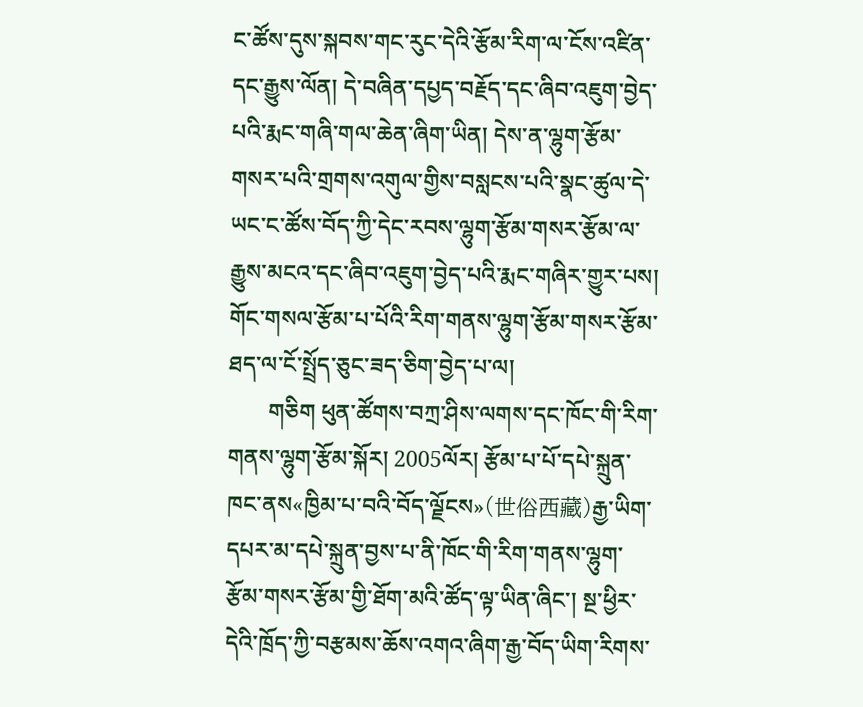ང་ཚོས་དུས་སྐབས་གང་རུང་དེའི་རྩོམ་རིག་ལ་ངོས་འཛིན་དང་རྒྱུས་ལོན། དེ་བཞིན་དཔྱད་བརྗོད་དང་ཞིབ་འཇུག་བྱེད་པའི་རྨང་གཞི་གལ་ཆེན་ཞིག་ཡིན། དེས་ན་ལྷུག་རྩོམ་གསར་པའི་གྲགས་འགུལ་གྱིས་བསླངས་པའི་སྣང་ཚུལ་དེ་ཡང་ང་ཚོས་བོད་ཀྱི་དེང་རབས་ལྷུག་རྩོམ་གསར་རྩོམ་ལ་རྒྱུས་མངའ་དང་ཞིབ་འཇུག་བྱེད་པའི་རྨང་གཞིར་གྱུར་པས། གོང་གསལ་རྩོམ་པ་པོའི་རིག་གནས་ལྷུག་རྩོམ་གསར་རྩོམ་ཐད་ལ་ངོ་སྤྲོད་ཅུང་ཟད་ཅིག་བྱེད་པ་ལ།
       གཅིག ཕུན་ཚོགས་བཀྲ་ཤིས་ལགས་དང་ཁོང་གི་རིག་གནས་ལྷུག་རྩོམ་སྐོར། 2005ལོར། རྩོམ་པ་པོ་དཔེ་སྐྲུན་ཁང་ནས«ཁྱིམ་པ་བའི་བོད་ལྗོངས»(世俗西藏)རྒྱ་ཡིག་དཔར་མ་དཔེ་སྐྲུན་བྱས་པ་ནི་ཁོང་གི་རིག་གནས་ལྷུག་རྩོམ་གསར་རྩོམ་གྱི་ཐོག་མའི་ཚོད་ལྟ་ཡིན་ཞིང་། སྔ་ཕྱིར་དེའི་ཁྲོད་ཀྱི་བརྩམས་ཆོས་འགའ་ཞིག་རྒྱ་བོད་ཡིག་རིགས་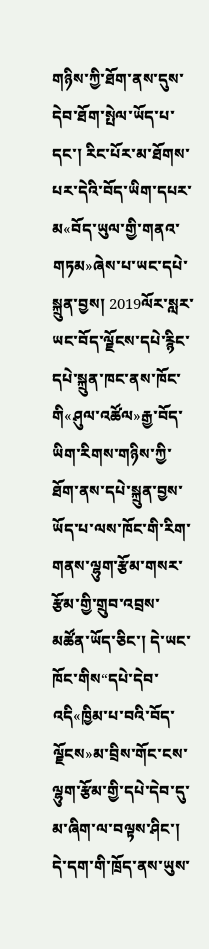གཉིས་ཀྱི་ཐོག་ནས་དུས་དེབ་ཐོག་སྤེལ་ཡོད་པ་དང་། རིང་པོར་མ་ཐོགས་པར་དེའི་བོད་ཡིག་དཔར་མ«བོད་ཡུལ་གྱི་གནའ་གཏམ»ཞེས་པ་ཡང་དཔེ་སྐྲུན་བྱས། 2019ལོར་སླར་ཡང་བོད་ལྗོངས་དཔེ་རྙིང་དཔེ་སྐྲུན་ཁང་ནས་ཁོང་གི«ཤུལ་འཚོལ»རྒྱ་བོད་ཡིག་རིགས་གཉིས་ཀྱི་ཐོག་ནས་དཔེ་སྐྲུན་བྱས་ཡོད་པ་ལས་ཁོང་གི་རིག་གནས་ལྷུག་རྩོམ་གསར་རྩོམ་གྱི་གྲུབ་འབྲས་མཚོན་ཡོད་ཅིང་། དེ་ཡང་ཁོང་གིས“དཔེ་དེབ་འདི«ཁྱིམ་པ་བའི་བོད་ལྗོངས»མ་བྲིས་གོང་ངས་ལྷུག་རྩོམ་གྱི་དཔེ་དེབ་དུ་མ་ཞིག་ལ་བལྟས་ཤིང་། དེ་དག་གི་ཁྲོད་ནས་ཡུས་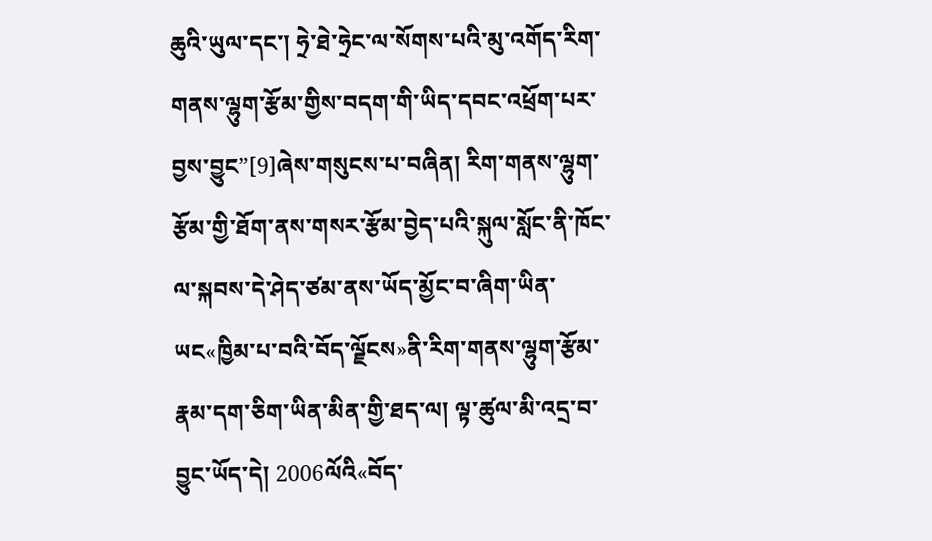ཆུའི་ཡུལ་དང་། ཧྲེ་ཐེ་ཧྲེང་ལ་སོགས་པའི་མུ་འགོད་རིག་གནས་ལྷུག་རྩོམ་གྱིས་བདག་གི་ཡིད་དབང་འཕྲོག་པར་བྱས་བྱུང”[9]ཞེས་གསུངས་པ་བཞིན། རིག་གནས་ལྷུག་རྩོམ་གྱི་ཐོག་ནས་གསར་རྩོམ་བྱེད་པའི་སྐུལ་སློང་ནི་ཁོང་ལ་སྐབས་དེ་ཤེད་ཙམ་ནས་ཡོད་མྱོང་བ་ཞིག་ཡིན་ཡང«ཁྱིམ་པ་བའི་བོད་ལྗོངས»ནི་རིག་གནས་ལྷུག་རྩོམ་རྣམ་དག་ཅིག་ཡིན་མིན་གྱི་ཐད་ལ། ལྟ་ཚུལ་མི་འདྲ་བ་བྱུང་ཡོད་དེ། 2006ལོའི«བོད་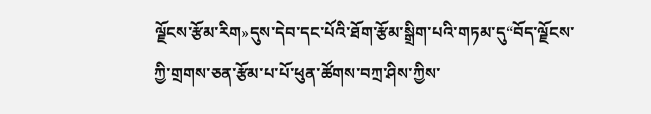ལྗོངས་རྩོམ་རིག»དུས་དེབ་དང་པོའི་ཐོག་རྩོམ་སྒྲིག་པའི་གཏམ་དུ“བོད་ལྗོངས་ཀྱི་གྲགས་ཅན་རྩོམ་པ་པོ་ཕུན་ཚོགས་བཀྲ་ཤིས་ཀྱིས་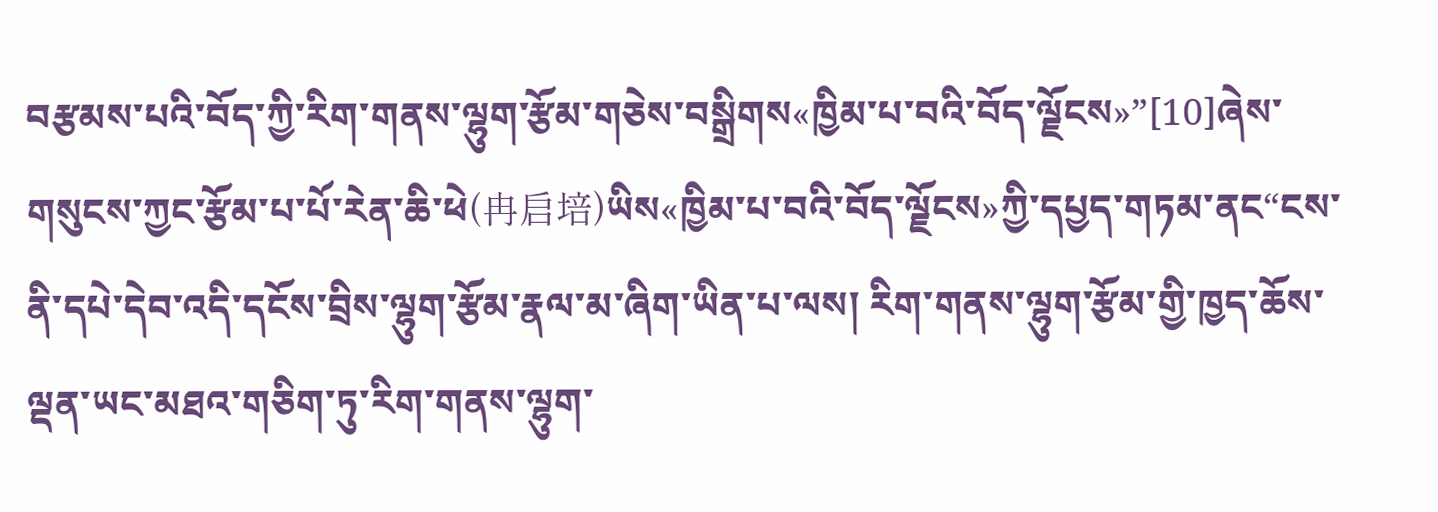བརྩམས་པའི་བོད་ཀྱི་རིག་གནས་ལྷུག་རྩོམ་གཅེས་བསྒྲིགས«ཁྱིམ་པ་བའི་བོད་ལྗོངས»”[10]ཞེས་གསུངས་ཀྱང་རྩོམ་པ་པོ་རེན་ཆི་ཕེ(冉启培)ཡིས«ཁྱིམ་པ་བའི་བོད་ལྗོངས»ཀྱི་དཔྱད་གཏམ་ནང“ངས་ནི་དཔེ་དེབ་འདི་དངོས་བྲིས་ལྷུག་རྩོམ་རྣལ་མ་ཞིག་ཡིན་པ་ལས། རིག་གནས་ལྷུག་རྩོམ་གྱི་ཁྱད་ཆོས་ལྡན་ཡང་མཐའ་གཅིག་ཏུ་རིག་གནས་ལྷུག་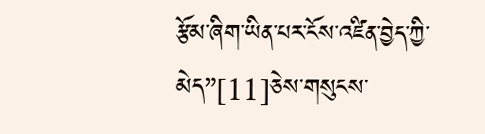རྩོམ་ཞིག་ཡིན་པར་ངོས་འཛིན་བྱེད་ཀྱི་མེད”[11]ཅེས་གསུངས་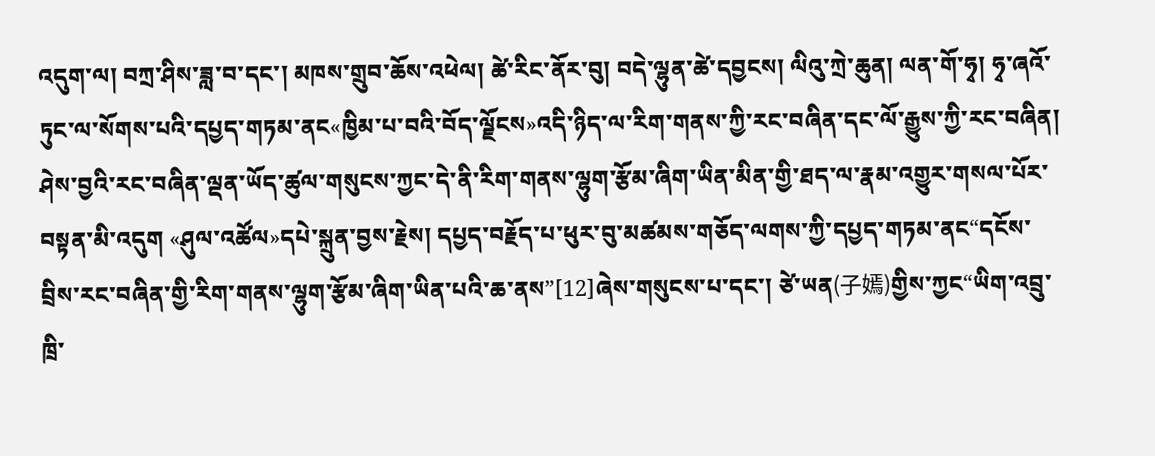འདུག་ལ། བཀྲ་ཤིས་ཟླ་བ་དང་། མཁས་གྲུབ་ཆོས་འཕེལ། ཚེ་རིང་ནོར་བུ། བདེ་ལྷུན་ཚེ་དབྱངས། ལིའུ་ཀྲེ་ཆུན། ལན་གོ་ཧྭ། ཧྭ་ཞའོ་ཏུང་ལ་སོགས་པའི་དཔྱད་གཏམ་ནང«ཁྱིམ་པ་བའི་བོད་ལྗོངས»འདི་ཉིད་ལ་རིག་གནས་ཀྱི་རང་བཞིན་དང་ལོ་རྒྱུས་ཀྱི་རང་བཞིན། ཤེས་བྱའི་རང་བཞིན་ལྡན་ཡོད་ཚུལ་གསུངས་ཀྱང་དེ་ནི་རིག་གནས་ལྷུག་རྩོམ་ཞིག་ཡིན་མིན་གྱི་ཐད་ལ་རྣམ་འགྱུར་གསལ་པོར་བསྟན་མི་འདུག «ཤུལ་འཚོལ»དཔེ་སྐྲུན་བྱས་རྗེས། དཔྱད་བརྗོད་པ་ཕུར་བུ་མཚམས་གཅོད་ལགས་ཀྱི་དཔྱད་གཏམ་ནང“དངོས་བྲིས་རང་བཞིན་གྱི་རིག་གནས་ལྷུག་རྩོམ་ཞིག་ཡིན་པའི་ཆ་ནས”[12]ཞེས་གསུངས་པ་དང་། ཙེ་ཡན(子嫣)གྱིས་ཀྱང“ཡིག་འབྲུ་ཁྲི་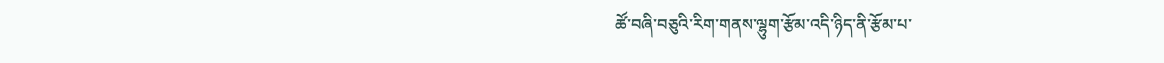ཚོ་བཞི་བཅུའི་རིག་གནས་ལྷུག་རྩོམ་འདི་ཉིད་ནི་རྩོམ་པ་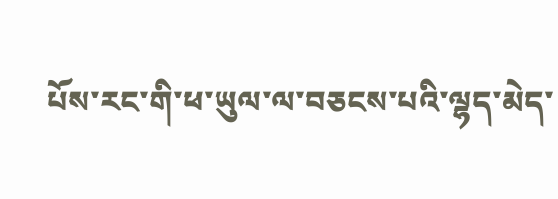པོས་རང་གི་ཕ་ཡུལ་ལ་བཅངས་པའི་ལྷད་མེད་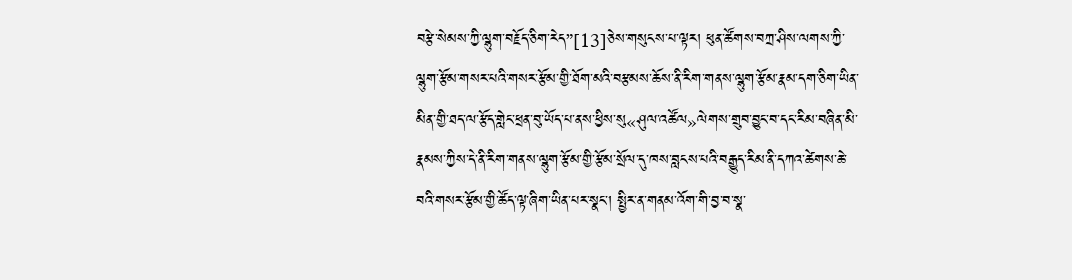བརྩེ་སེམས་ཀྱི་ལྷུག་བརྗོད་ཅིག་རེད”[13]ཅེས་གསུངས་པ་ལྟར། ཕུན་ཚོགས་བཀྲ་ཤིས་ལགས་ཀྱི་ལྷུག་རྩོམ་གསར་པའི་གསར་རྩོམ་གྱི་ཐོག་མའི་བརྩམས་ཆོས་ནི་རིག་གནས་ལྷུག་རྩོམ་རྣམ་དག་ཅིག་ཡིན་མིན་གྱི་ཐད་ལ་རྩོད་གླེང་ཕྲན་བུ་ཡོད་པ་ནས་ཕྱིས་སུ«ཤུལ་འཚོལ»ལེགས་གྲུབ་བྱུང་བ་དང་རིམ་བཞིན་མི་རྣམས་ཀྱིས་དེ་ནི་རིག་གནས་ལྷུག་རྩོམ་གྱི་རྩོམ་སྲོལ་དུ་ཁས་བླངས་པའི་བརྒྱུད་རིམ་ནི་དཀའ་ཚེགས་ཆེ་བའི་གསར་རྩོམ་གྱི་ཚོད་ལྟ་ཞིག་ཡིན་པར་སྣང་། སྤྱིར་ན་གནམ་འོག་གི་བྱ་བ་སྣ་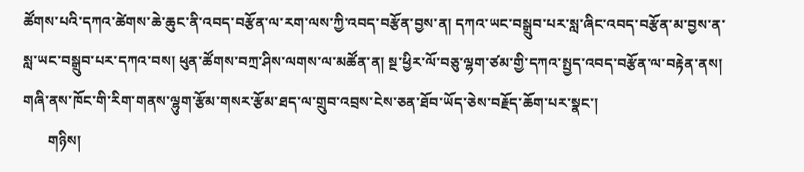ཚོགས་པའི་དཀའ་ཚེགས་ཆེ་ཆུང་ནི་འབད་བརྩོན་ལ་རག་ལས་ཀྱི་འབད་བརྩོན་བྱས་ན། དཀའ་ཡང་བསྒྲུབ་པར་སླ་ཞིང་འབད་བརྩོན་མ་བྱས་ན་སླ་ཡང་བསྒྲུབ་པར་དཀའ་བས། ཕུན་ཚོགས་བཀྲ་ཤིས་ལགས་ལ་མཚོན་ན། སྔ་ཕྱིར་ལོ་བཅུ་ལྷག་ཙམ་གྱི་དཀའ་སྤྱད་འབད་བརྩོན་ལ་བརྟེན་ནས། གཞི་ནས་ཁོང་གི་རིག་གནས་ལྷུག་རྩོམ་གསར་རྩོམ་ཐད་ལ་གྲུབ་འབྲས་ངེས་ཅན་ཐོབ་ཡོད་ཅེས་བརྗོད་ཆོག་པར་སྣང་།
       གཉིས།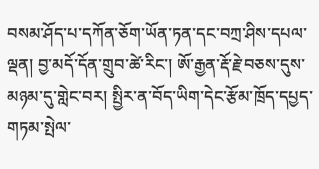བསམ་ཤོད་པ་དཀོན་ཅོག་ཡོན་ཏན་དང་བཀྲ་ཤིས་དཔལ་ལྡན། བྱ་མདོ་དོན་གྲུབ་ཚེ་རིང་། ཨོ་རྒྱན་རྡོ་རྗེ་བཅས་དུས་མཉམ་དུ་གླེང་བར། སྤྱིར་ན་བོད་ཡིག་དེང་རྩོམ་ཁྲོད་དཔྱད་གཏམ་སྤེལ་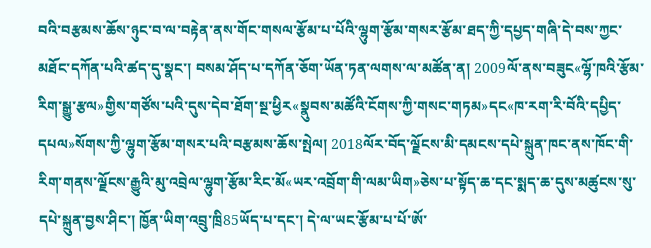བའི་བརྩམས་ཆོས་ཉུང་བ་ལ་བརྟེན་ནས་གོང་གསལ་རྩོམ་པ་པོའི་ལྷུག་རྩོམ་གསར་རྩོམ་ཐད་ཀྱི་དཔྱད་གཞི་དེ་བས་ཀྱང་མཐོང་དཀོན་པའི་ཚད་དུ་སྣང་། བསམ་ཤོད་པ་དཀོན་ཅོག་ཡོན་ཏན་ལགས་ལ་མཚོན་ན། 2009ལོ་ནས་བཟུང«ལྷོ་ཁའི་རྩོམ་རིག་སྒྱུ་རྩལ»གྱིས་གཙོས་པའི་དུས་དེབ་ཐོག་སྔ་ཕྱིར«སྣུབས་མཚོའི་ངོགས་ཀྱི་གསང་གཏམ»དང«ཁ་རག་རི་བོའི་དཔྱིད་དཔལ»སོགས་ཀྱི་ལྷུག་རྩོམ་གསར་པའི་བརྩམས་ཆོས་སྤེལ། 2018ལོར་བོད་ལྗོངས་མི་དམངས་དཔེ་སྐྲུན་ཁང་ནས་ཁོང་གི་རིག་གནས་ལྗོངས་རྒྱུའི་མུ་འབྲེལ་ལྷུག་རྩོམ་རིང་མོ«ཡར་འབྲོག་གི་ལམ་ཡིག»ཅེས་པ་སྟོད་ཆ་དང་སྨད་ཆ་དུས་མཚུངས་སུ་དཔེ་སྐྲུན་བྱས་ཤིང་། ཁྱོན་ཡིག་འབྲུ་ཁྲི85ཡོད་པ་དང་། དེ་ལ་ཡང་རྩོམ་པ་པོ་ཨོ་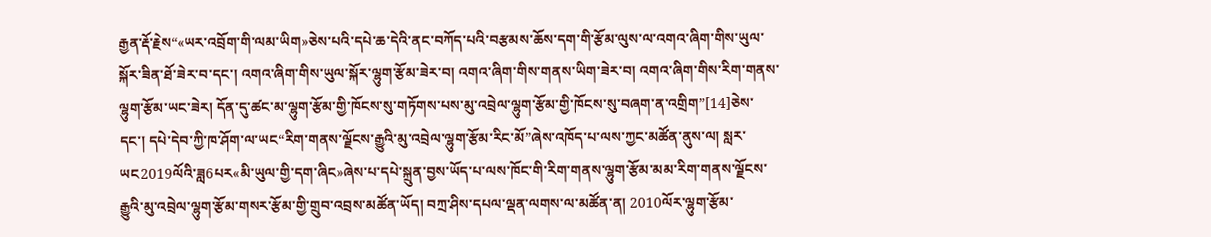རྒྱན་རྡོ་རྗེས“«ཡར་འབྲོག་གི་ལམ་ཡིག»ཅེས་པའི་དཔེ་ཆ་དེའི་ནང་བཀོད་པའི་བརྩམས་ཆོས་དག་གི་རྩོམ་ལུས་ལ་འགའ་ཞིག་གིས་ཡུལ་སྐོར་ཟིན་ཐོ་ཟེར་བ་དང་། འགའ་ཞིག་གིས་ཡུལ་སྐོར་ལྷུག་རྩོམ་ཟེར་བ། འགའ་ཞིག་གིས་གནས་ཡིག་ཟེར་བ། འགའ་ཞིག་གིས་རིག་གནས་ལྷུག་རྩོམ་ཡང་ཟེར། དོན་དུ་ཚང་མ་ལྷུག་རྩོམ་གྱི་ཁོངས་སུ་གཏོགས་པས་མུ་འབྲེལ་ལྷུག་རྩོམ་གྱི་ཁོངས་སུ་བཞག་ན་འགྲིག”[14]ཅེས་དང་། དཔེ་དེབ་ཀྱི་ཁ་ཤོག་ལ་ཡང“རིག་གནས་ལྗོངས་རྒྱུའི་མུ་འབྲེལ་ལྷུག་རྩོམ་རིང་མོ”ཞེས་འཁོད་པ་ལས་ཀྱང་མཚོན་ནུས་ལ། སླར་ཡང2019ལོའི་ཟླ6པར«མི་ཡུལ་གྱི་དག་ཞིང»ཞེས་པ་དཔེ་སྐྲུན་བྱས་ཡོད་པ་ལས་ཁོང་གི་རིག་གནས་ལྷུག་རྩོམ་མམ་རིག་གནས་ལྗོངས་རྒྱུའི་མུ་འབྲེལ་ལྷུག་རྩོམ་གསར་རྩོམ་གྱི་གྲུབ་འབྲས་མཚོན་ཡོད། བཀྲ་ཤིས་དཔལ་ལྡན་ལགས་ལ་མཚོན་ན། 2010ལོར་ལྷུག་རྩོམ་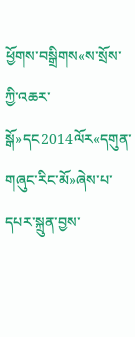ཕྱོགས་བསྒྲིགས«ས་སྲོས་ཀྱི་འཆར་སྒོ»དང2014ལོར«དགུན་གཞུང་རིང་མོ»ཞེས་པ་དཔར་སྐྲུན་བྱས་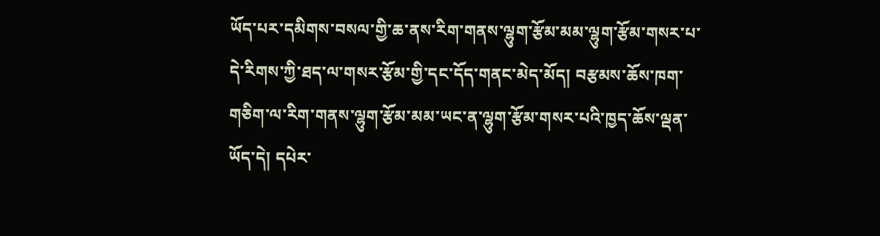ཡོད་པར་དམིགས་བསལ་གྱི་ཆ་ནས་རིག་གནས་ལྷུག་རྩོམ་མམ་ལྷུག་རྩོམ་གསར་པ་དེ་རིགས་ཀྱི་ཐད་ལ་གསར་རྩོམ་གྱི་དང་དོད་གནང་མེད་མོད། བརྩམས་ཆོས་ཁག་གཅིག་ལ་རིག་གནས་ལྷུག་རྩོམ་མམ་ཡང་ན་ལྷུག་རྩོམ་གསར་པའི་ཁྱད་ཆོས་ལྡན་ཡོད་དེ། དཔེར་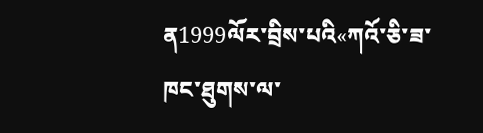ན1999ལོར་བྲིས་པའི«ཀའོ་ཅི་ཟ་ཁང་ཐུགས་ལ་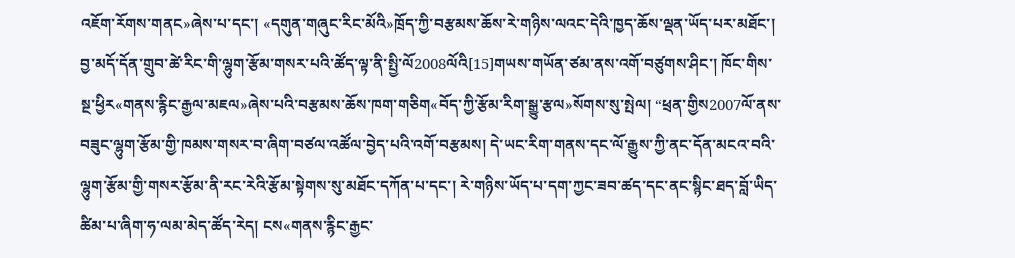འཇོག་རོགས་གནང»ཞེས་པ་དང་། «དགུན་གཞུང་རིང་མོའི»ཁྲོད་ཀྱི་བརྩམས་ཆོས་རེ་གཉིས་ལའང་དེའི་ཁྱད་ཆོས་ལྡན་ཡོད་པར་མཐོང་། བྱ་མདོ་དོན་གྲུབ་ཚེ་རིང་གི་ལྷུག་རྩོམ་གསར་པའི་ཚོད་ལྟ་ནི་སྤྱི་ལོ2008ལོའི[15]གཡས་གཡོན་ཙམ་ནས་འགོ་བཙུགས་ཤིང་། ཁོང་གིས་སྔ་ཕྱིར«གནས་རྙིང་རྒྱལ་མཇལ»ཞེས་པའི་བརྩམས་ཆོས་ཁག་གཅིག«བོད་ཀྱི་རྩོམ་རིག་སྒྱུ་རྩལ»སོགས་སུ་སྤེལ། “ཕྲན་གྱིས2007ལོ་ནས་བཟུང་ལྷུག་རྩོམ་གྱི་ཁམས་གསར་བ་ཞིག་བཙལ་འཚོལ་བྱེད་པའི་འགོ་བརྩམས། དེ་ཡང་རིག་གནས་དང་ལོ་རྒྱུས་ཀྱི་ནང་དོན་མངའ་བའི་ལྷུག་རྩོམ་གྱི་གསར་རྩོམ་ནི་རང་རེའི་རྩོམ་སྟེགས་སུ་མཐོང་དཀོན་པ་དང་། རེ་གཉིས་ཡོད་པ་དག་ཀྱང་ཟབ་ཚད་དང་ནང་སྙིང་ཐད་བློ་ཡིད་ཚིམ་པ་ཞིག་ཧ་ལམ་མེད་ཚོད་རེད། ངས«གནས་རྙིང་རྒྱང་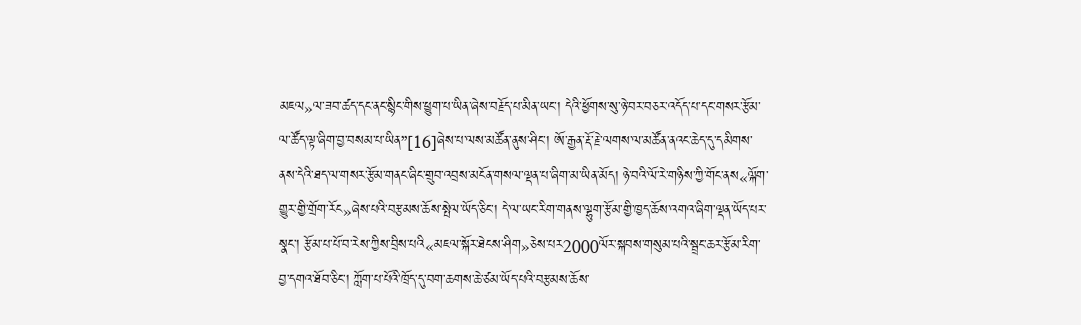མཇལ»ལ་ཟབ་ཚད་དང་ནང་སྙིང་གིས་ཕྱུག་པ་ཡིན་ཞེས་བརྗོད་པ་མིན་ཡང་། དེའི་ཕྱོགས་སུ་ཉེ་བར་བཅར་འདོད་པ་དང་གསར་རྩོམ་ལ་ཚོད་ལྟ་ཞིག་བྱ་བསམ་པ་ཡིན”[16]ཞེས་པ་ལས་མཚོན་ནུས་ཤིང་། ཨོ་རྒྱན་རྡོ་རྗེ་ལགས་ལ་མཚོན་ནའང་ཆེད་དུ་དམིགས་ནས་དེའི་ཐད་ལ་གསར་རྩོམ་གནང་ཞིང་གྲུབ་འབྲས་མངོན་གསལ་ལྡན་པ་ཞིག་མ་ཡིན་མོད། ཉེ་བའི་ལོ་རེ་གཉིས་ཀྱི་གོང་ནས«ལྐོག་གྱུར་གྱི་གྲོག་རོང»ཞེས་པའི་བརྩམས་ཆོས་སྤེལ་ཡོད་ཅིང་། དེ་ལ་ཡང་རིག་གནས་ལྷུག་རྩོམ་གྱི་ཁྱད་ཆོས་འགའ་ཞིག་ལྡན་ཡོད་པར་སྣང་། རྩོམ་པ་པོ་བ་རེས་ཀྱིས་བྲིས་པའི«མཇལ་སྐོར་ཐེངས་ཤིག»ཅེས་པར2000ལོར་སྐབས་གསུམ་པའི་སྦྲང་ཆར་རྩོམ་རིག་བྱ་དགའ་ཐོབ་ཅིང་། ཀློག་པ་པོའི་ཁྲོད་དུ་བག་ཆགས་ཆེ་ཙམ་ཡོད་པའི་བརྩམས་ཆོས་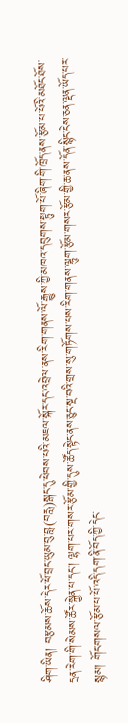ཤིག་ཡིན། བརྩམས་ཆོས་དེར་ཕོ་བྲང་ཡུམ་བུ་བླ(བརླ)སྒང་དུ་ཕེབས་པའི་མཇལ་སྐོར་དང་འབྲེལ་ནས་རིག་གནས་ལོ་རྒྱུས་ཀྱི་མཁའ་དབུགས་སྟུག་པོ་ཞིག་གི་ཁྲོད་ནས་རྩོམ་པ་པོའི་མཐོང་ཐོས་དྲན་རེག་གི་སེམས་ཚོར་སྐྱེན་པ་དང་། ལྷག་པར་གསར་རྩོམ་གྱི་དུས་ཚོད་སྟེང་ནས་ཅུང་སྔ་བའི་གྲས་སུ་གཏོགས་པས་རིག་གནས་ལྷུག་རྩོམ་གསར་རྩོམ་གྱི་ཆ་ནས་དོན་སྙིང་ངེས་ཅན་ལྡན་ཡོད་པར་སྙམ། གོང་གསལ་རྩོམ་པ་པོ་འདི་དག་ནི་བོད་ཀྱི་དེང་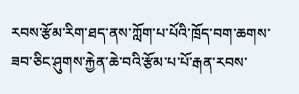རབས་རྩོམ་རིག་ཐད་ནས་ཀློག་པ་པོའི་ཁྲོད་བག་ཆགས་ཟབ་ཅིང་ཤུགས་རྐྱེན་ཆེ་བའི་རྩོམ་པ་པོ་རྒན་རབས་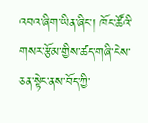འབའ་ཞིག་ཡིན་ཞིང་། ཁོང་ཚོའི་གསར་རྩོམ་གྱིས་ཚད་གཞི་ངེས་ཅན་སྟེང་ནས་བོད་ཀྱི་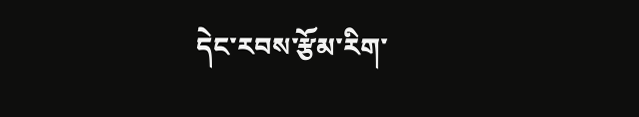དེང་རབས་རྩོམ་རིག་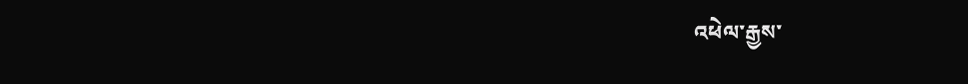འཕེལ་རྒྱས་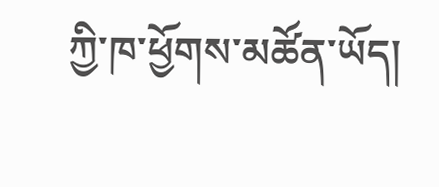ཀྱི་ཁ་ཕྱོགས་མཚོན་ཡོད།